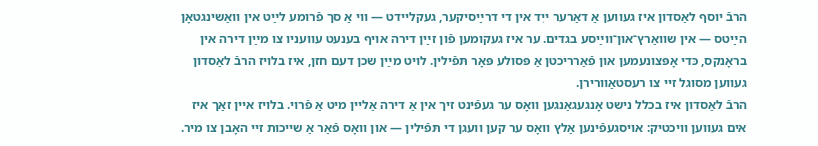הרבֿ יוסף לאַסדון איז געווען אַ דאַרער ייִד אין די דרײַסיקער, געקליידט — ווי אַ סך פֿרומע לײַט אין וואַשינגטאָן הײַטס — אין שוואַרץ־און־ווײַסע בגדים. ער איז געקומען פֿון זײַן דירה אויף בענעט עוועניו צו מײַן דירה אין בראָנקס, כּדי אָפּצונעמען און פֿאַרריכטן אַ פּסולע פּאָר תּפֿילין. לויט מײַן שכן דעם חזן, איז בלויז הרבֿ לאַסדון געווען מסוגל זיי צו רעסטאַוורירן.
הרבֿ לאַסדון איז בכלל נישט אָנגעגאַנגען וואָס ער געפֿינט זיך אין אַ דירה אַליין מיט אַ פֿרוי. בלויז איין זאַך איז אים געווען וויכטיק: אויסגעפֿינען אַלץ וואָס ער קען וועגן די תּפֿילין — און וואָס פֿאַר אַ שייכות זיי האָבן צו מיר.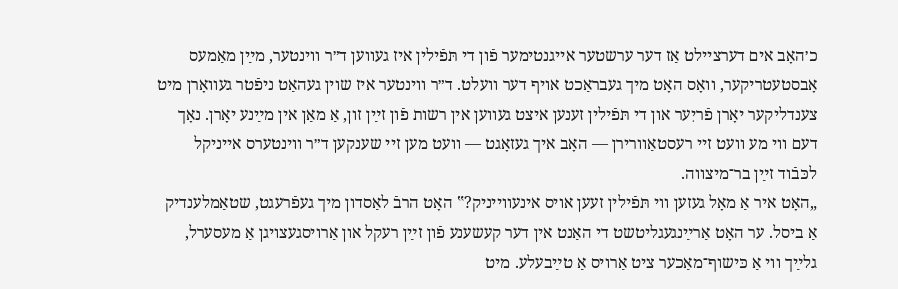כ׳האָב אים דערציילט אַז דער ערשטער אייגנטימער פֿון די תּפֿילין איז געווען ד״ר ווינטער, מײַן מאַמעס אָבסטעטריקער, וואָס האָט מיך געבראַכט אויף דער וועלט. ד״ר ווינטער איז שוין געהאַט ניפֿטר געוואָרן מיט צענדליקער יאָרן פֿריִער און די תּפֿילין זענען איצט געווען אין רשות פֿון זײַן זון, אַ מאַן אין מײַנע יאָרן. נאָך דעם ווי מע וועט זיי רעסטאַוורירן — האָב איך געזאָגט — וועט מען זיי שענקען ד״ר ווינטערס אייניקל לכּבֿוד זײַן בר־מיצווה.
„האָט איר אַ מאָל געזען ווי תּפֿילין זעען אויס אינעווייניק?‟ האָט הרבֿ לאַסדון מיך געפֿרעגט, שטאַמלענדיק אַ ביסל. ער האָט אַרײַנגעגליטשט די האַנט אין דער קעשענע פֿון זײַן רעקל און אַרויסגעצויגן אַ מעסערל, גלײַך ווי אַ כּישוף־מאַכער ציט אַרויס אַ טײַבעלע. מיט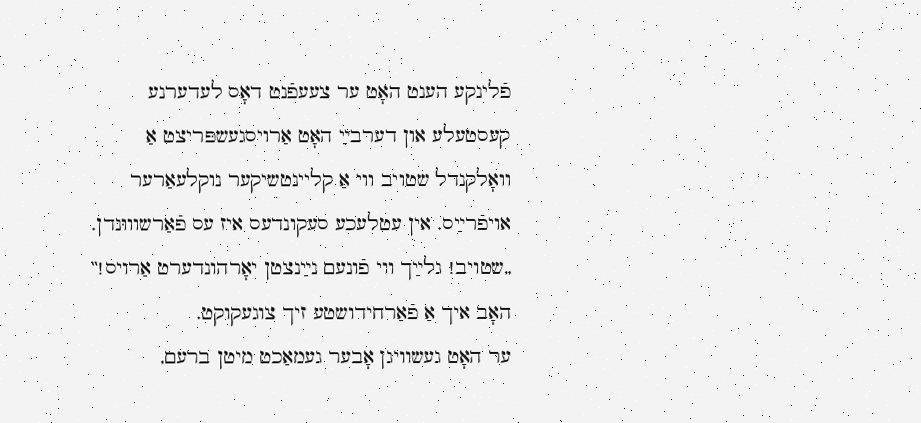פֿלינקע הענט האָט ער צעעפֿנט דאָס לעדערנע קעסטעלע און דערבײַ האָט אַרויסגעשפּריצט אַ וואָלקנדל שטויב ווי אַ קליינטשיקער נוקלעאַרער אויפֿרײַס. אין עטלעכע סעקונדעס איז עס פֿאַרשוווּנדן.
„שטויב! גלײַך ווי פֿונעם נײַנצטן יאָרהונדערט אַרויס!‟ האָב איך אַ פֿאַרחידושטע זיך צוגעקוקט.
ער האָט געשוויגן אָבער געמאַכט מיטן ברעם,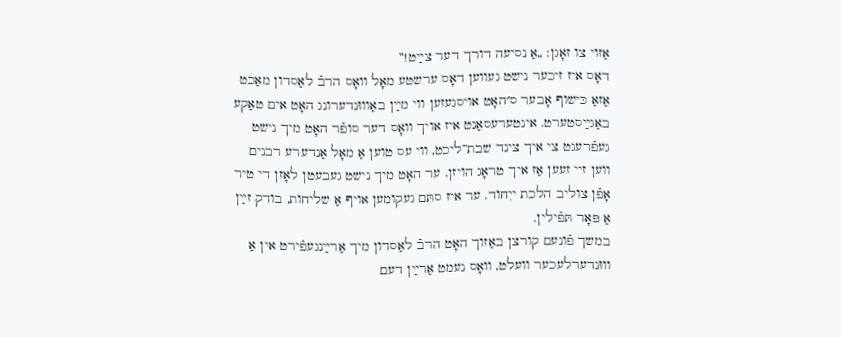אַזוי צו זאָגן: „אַ נסיעה דורך דער צײַט!‟
דאָס איז זיכער נישט געווען דאָס ערשטע מאָל וואָס הרבֿ לאַסדון מאַכט אַזאַ כּישוף אָבער ס׳האָט אויסגעזען ווי מײַן באַוווּנדערונג האָט אים טאַקע באַגײַסטערט. אינטערעסאַנט איז אויך וואָס דער סופֿר האָט מיך נישט געפֿרעגט צי איך צינד שבת־ליכט, ווי עס טוען אַ מאָל אַנדערע רבנים ווען זיי זעען אַז איך טראָג הויזן. ער האָט מיך נישט געבעטן לאָזן די טיר אָפֿן צוליב הלכת ייִחוד. ער איז סתּם געקומען אויף אַ שליחות, בודק זײַן אַ פּאָר תּפֿילין.
במשך פֿונעם קורצן באַזוך האָט הרבֿ לאַסדון מיך אַרײַנגעפֿירט אין אַ וווּנדערלעכער וועלט, וואָס נעמט אַרײַן דעם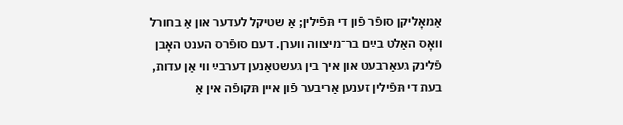אַמאָליקן סופֿר פֿון די תּפֿילין; אַ שטיקל לעדער און אַ בחורל וואָס האַלט בײַם בר־מיצווה ווערן. דעם סופֿרס הענט האָבן פֿלינק געאַרבעט און איך בין געשטאַנען דערבײַ ווי אַן עדות, בעת די תּפֿילין זענען אַריבער פֿון איין תּקופֿה אין אַ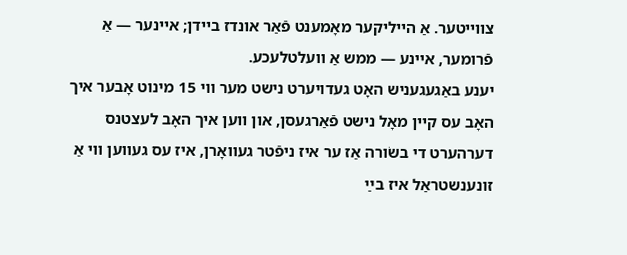צווייטער. אַ הייליקער מאָמענט פֿאַר אונדז ביידן; איינער — אַ פֿרומער, איינע — ממש אַ וועלטלעכע.
יענע באַגעגעניש האָט געדויערט נישט מער ווי 15 מינוט אָבער איך האָב עס קיין מאָל נישט פֿאַרגעסן, און ווען איך האָב לעצטנס דערהערט די בשׂורה אַז ער איז ניפֿטר געוואָרן, איז עס געווען ווי אַ זונענשטראַל איז בײַ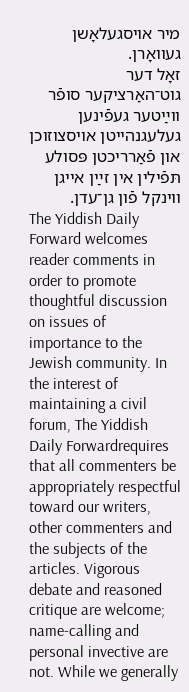מיר אויסגעלאָשן געוואָרן.
זאָל דער גוט־האַרציקער סופֿר ווײַטער געפֿינען געלעגנהייטן אויסצוזוכן און פֿאַרריכטן פּסולע תּפֿילין אין זײַן אייגן ווינקל פֿון גן־עדן.
The Yiddish Daily Forward welcomes reader comments in order to promote thoughtful discussion on issues of importance to the Jewish community. In the interest of maintaining a civil forum, The Yiddish Daily Forwardrequires that all commenters be appropriately respectful toward our writers, other commenters and the subjects of the articles. Vigorous debate and reasoned critique are welcome; name-calling and personal invective are not. While we generally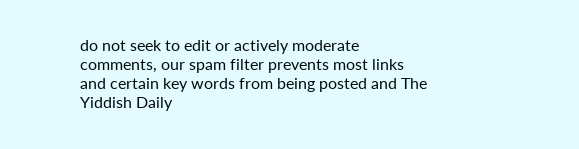do not seek to edit or actively moderate comments, our spam filter prevents most links and certain key words from being posted and The Yiddish Daily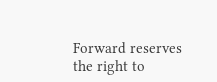Forward reserves the right to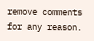remove comments for any reason.